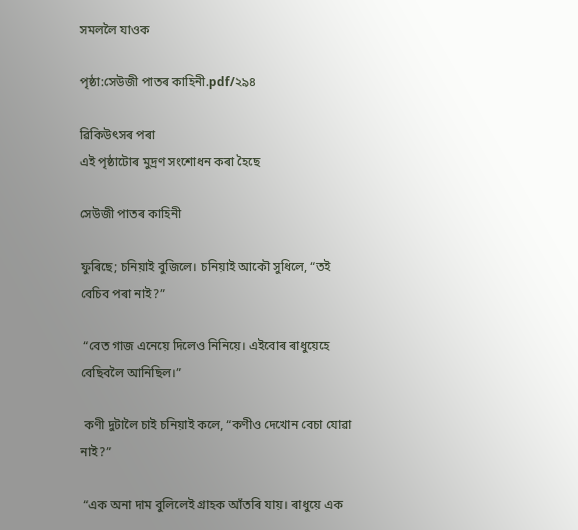সমললৈ যাওক

পৃষ্ঠা:সেউজী পাতৰ কাহিনী.pdf/২৯৪

ৱিকিউৎসৰ পৰা
এই পৃষ্ঠাটোৰ মুদ্ৰণ সংশোধন কৰা হৈছে

সেউজী পাতৰ কাহিনী

ফুৰিছে; চনিয়াই বুজিলে। চনিয়াই আকৌ সুধিলে, “তই বেচিব পৰা নাই?”

 “বেত গাজ এনেয়ে দিলেও নিনিয়ে। এইবোৰ ৰাধুয়েহে বেছিবলৈ আনিছিল।”

 কণী দুটালৈ চাই চনিয়াই কলে, “কণীও দেখোন বেচা যোৱা নাই?”

 “এক অনা দাম বুলিলেই গ্ৰাহক আঁতৰি যায়। ৰাধুয়ে এক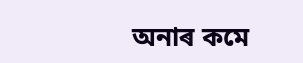অনাৰ কমে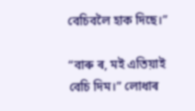বেচিবলৈ হাক দিছে।”

“বাৰু ৰ, মই এতিয়াই বেচি দিম।” লোধাৰ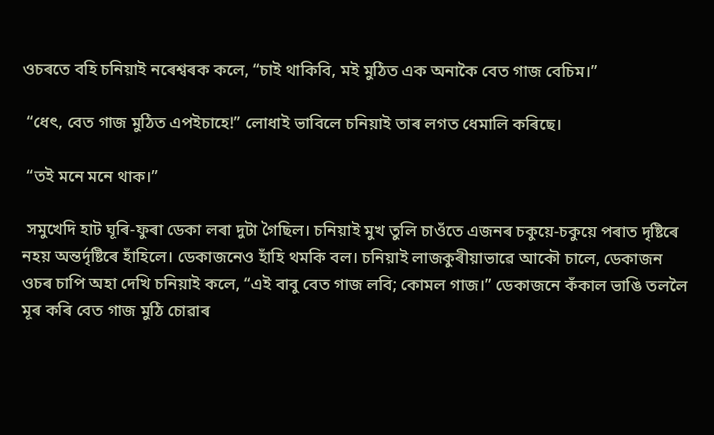ওচৰতে বহি চনিয়াই নৰেশ্বৰক কলে, “চাই থাকিবি, মই মুঠিত এক অনাকৈ বেত গাজ বেচিম।”

 “ধেৎ, বেত গাজ মুঠিত এপইচাহে!” লোধাই ভাবিলে চনিয়াই তাৰ লগত ধেমালি কৰিছে।

 “তই মনে মনে থাক।”

 সমুখেদি হাট ঘূৰি-ফুৰা ডেকা লৰা দুটা গৈছিল। চনিয়াই মুখ তুলি চাওঁতে এজনৰ চকুয়ে-চকুয়ে পৰাত দৃষ্টিৰে নহয় অন্তৰ্দৃষ্টিৰে হাঁহিলে। ডেকাজনেও হাঁহি থমকি বল। চনিয়াই লাজকুৰীয়াভাৱে আকৌ চালে, ডেকাজন ওচৰ চাপি অহা দেখি চনিয়াই কলে, “এই বাবু বেত গাজ লবি; কোমল গাজ।” ডেকাজনে কঁকাল ভাঙি তললৈ মূৰ কৰি বেত গাজ মুঠি চোৱাৰ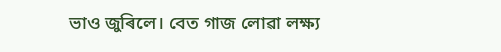ভাও জুৰিলে। বেত গাজ লোৱা লক্ষ্য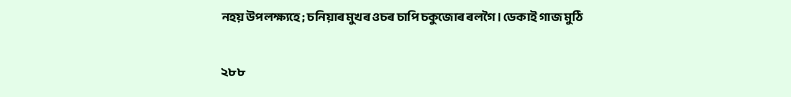নহয় উপলক্ষ্যহে; চনিয়াৰ মুখৰ ওচৰ চাপি চকুজোৰ ৰলগৈ। ডেকাই গাজ মুঠি

২৮৮